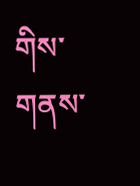གིས་གནས་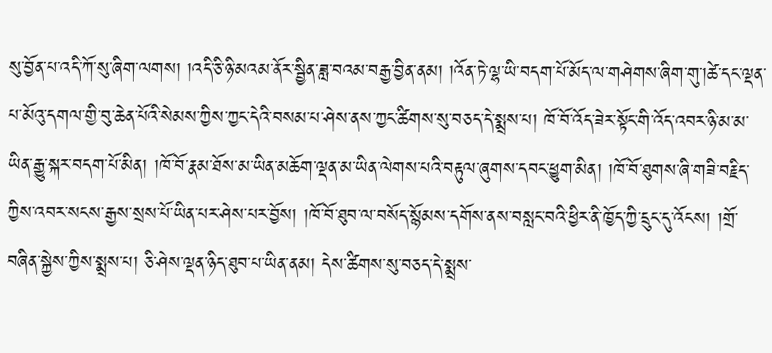སུ་བྱོན་པ་འདི་ཀོ་སུ་ཞིག་ལགས། །འདི་ཅི་ཉི་མའམ་ནོར་སྦྱིན་ཟླ་བའམ་བརྒྱ་བྱིན་ནམ། །འོན་ཏེ་ལྷ་ཡི་བདག་པོ་མོད་ལ་གཤེགས་ཞིག་གུ་།ཚེ་དང་ལྡན་པ་མོའུ་དགལ་གྱི་བུ་ཆེན་པོའི་སེམས་ཀྱིས་ཀྱང་དེའི་བསམ་པ་ཤེས་ནས་ཀྱང་ཚིགས་སུ་བཅད་དེ་སྨྲས་པ། ཁོ་བོ་འོད་ཟེར་སྟོང་གི་འོད་འབར་ཉི་མ་མ་ཡིན་རྒྱུ་སྐར་བདག་པོ་མིན། །ཁོ་བོ་རྣམ་ཐོས་མ་ཡིན་མཆོག་ལྡན་མ་ཡིན་ལེགས་པའི་བརྟུལ་ཞུགས་དབང་ཕྱུག་མིན། །ཁོ་བོ་ཐུགས་ཞི་གཟི་བརྗིད་ཀྱིས་འབར་སངས་རྒྱས་སྲས་པོ་ཡིན་པར་ཤེས་པར་བྱོས། །ཁོ་བོ་ཐུབ་ལ་བསོད་སྙོམས་དགོས་ནས་བསླང་བའི་ཕྱིར་ནི་ཁྱོད་ཀྱི་དྲུང་དུ་འོངས། །གྲོ་བཞིན་སྐྱེས་ཀྱིས་སྨྲས་པ། ཅི་ཤེས་ལྡན་ཉིད་ཐུབ་པ་ཡིན་ནམ། དེས་ཚིགས་སུ་བཅད་དེ་སྨྲས་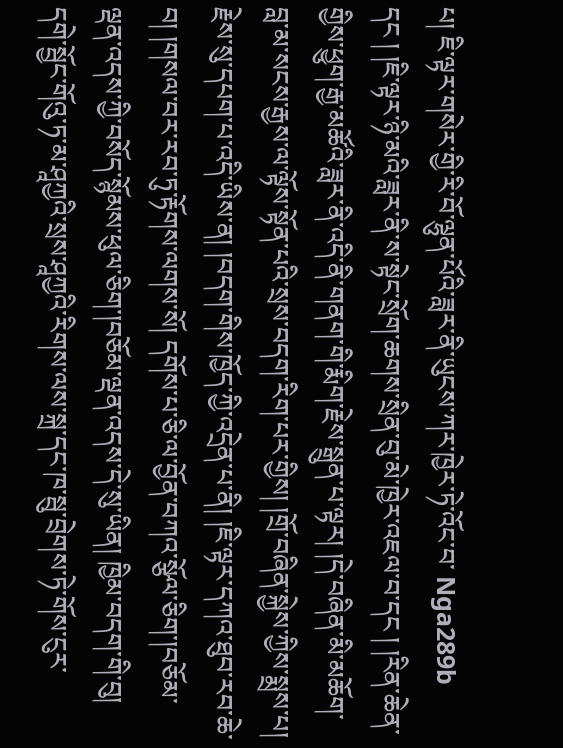པ། ཇི་ལྟར་གསེར་གྱི་རི་བོ་ལྷུན་པོའི་ཟླར་ནི་ཡུངས་ཀར་ཁྱེར་ཏེ་འོང་བ་ Nga289b དང ། །ཇི་ལྟར་ཉི་མའི་ཟླར་ནི་ས་སྟེང་སྲོག་ཆགས་སྲིན་བུ་མེ་ཁྱེར་འཇལ་བ་དང ། །རིན་ཆེན་གྱིས་ཕྱུག་རྒྱ་མཚོའི་ཟླར་ནི་འདི་ནི་གནག་གི་རྨིག་རྗེས་སྒྲུན་པ་ལྟར། །དེ་བཞིན་མི་མཆོག་བླ་མ་སངས་རྒྱས་ལ་ལྟོས་སྟོན་པའི་སྲས་བདག་རིག་པར་གྱིས། །གྲོ་བཞིན་སྐྱེས་ཀྱིས་སྨྲས་པ། རྗེས་སུ་དཔག་པ་འདི་ཡིས་ན། །བདག་གིས་ཁྱོད་ཀྱི་འདྲེན་པ་ནི། །ཇི་ལྟར་དཀའ་ཐུབ་རབ་ཆེ་བ། །གསལ་བར་རབ་ཏུ་རྟོགས་ལགས་སོ། དགོས་པ་ཅི་ལ་བྱོན་བཀའ་སྩོལ་ཅིག་།བཅོམ་ལྡན་འདས་ཀྱི་བསོད་སྙོམས་ཕུལ་ཅིག་།བཅོམ་ལྡན་འདས་དེ་སུ་ཡིན། ཁྱིམ་བདག་གི་བུ། དགེ་སྦྱོང་གོའུ་ཏ་མ་ཤཱཀྱའི་སྲས་ཤཱཀྱའི་རིགས་ལས་སྐྲ་དང་ཁ་སྦུ་བྲེགས་ཏེ་གོས་ངུར་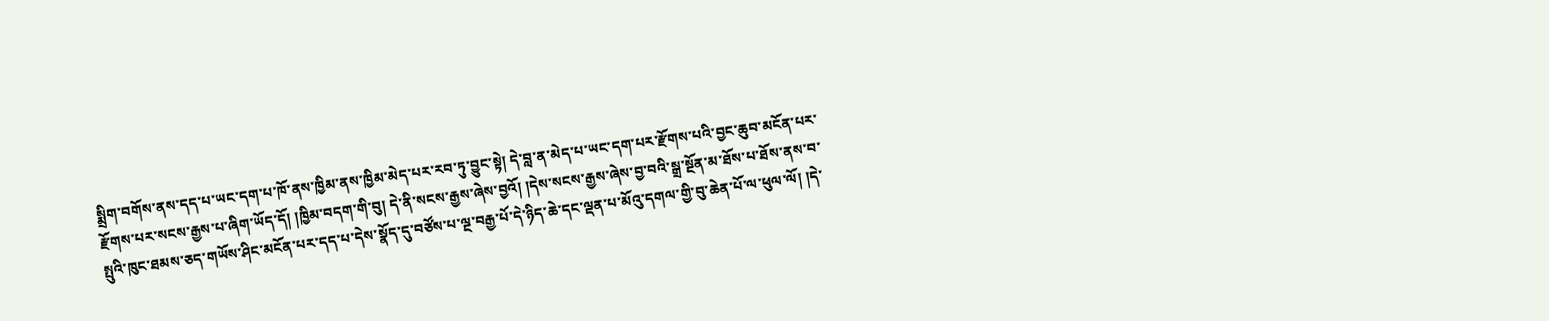སྨྲིག་བགོས་ནས་དད་པ་ཡང་དག་པ་ཁོ་ནས་ཁྱིམ་ནས་ཁྱིམ་མེད་པར་རབ་ཏུ་བྱུང་སྟེ། དེ་བླ་ན་མེད་པ་ཡང་དག་པར་རྫོགས་པའི་བྱང་ཆུབ་མངོན་པར་རྫོགས་པར་སངས་རྒྱས་པ་ཞིག་ཡོད་དོ། །ཁྱིམ་བདག་གི་བུ། དེ་ནི་སངས་རྒྱས་ཞེས་བྱའོ། །དེས་སངས་རྒྱས་ཞེས་བྱ་བའི་སྒྲ་སྔོན་མ་ཐོས་པ་ཐོས་ནས་བ་སྤུའི་ཁུང་ཐམས་ཅད་གཡོས་ཤིང་མངོན་པར་དད་པ་དེས་སྣོད་དུ་བཙོས་པ་ལྔ་བརྒྱ་པོ་དེ་ཉིད་ཆེ་དང་ལྡན་པ་མོའུ་དགལ་གྱི་བུ་ཆེན་པོ་ལ་ཕུལ་ལོ། །དེ་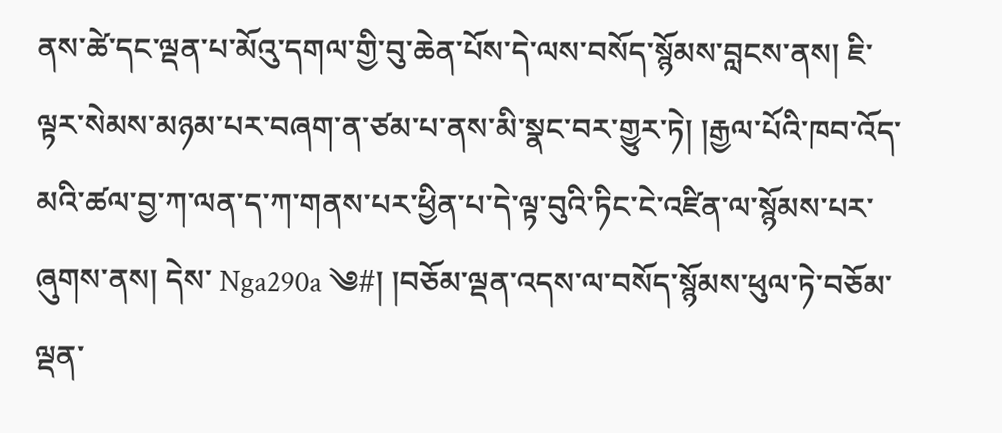ནས་ཚེ་དང་ལྡན་པ་མོའུ་དགལ་གྱི་བུ་ཆེན་པོས་དེ་ལས་བསོད་སྙོམས་བླངས་ནས། ཇི་ལྟར་སེམས་མཉམ་པར་བཞག་ན་ཙམ་པ་ནས་མི་སྣང་བར་གྱུར་ཏེ། །རྒྱལ་པོའི་ཁབ་འོད་མའི་ཚལ་བྱ་ཀ་ལན་ད་ཀ་གནས་པར་ཕྱིན་པ་དེ་ལྟ་བུའི་ཏིང་ངེ་འཛིན་ལ་སྙོམས་པར་ཞུགས་ནས། དེས་ Nga290a ༄#། །བཅོམ་ལྡན་འདས་ལ་བསོད་སྙོམས་ཕུལ་ཏེ་བཅོམ་ལྡན་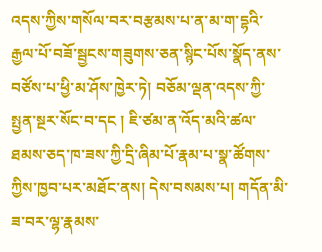འདས་ཀྱིས་གསོལ་བར་བརྩམས་པ་ན་མ་ག་དྷའི་རྒྱལ་པོ་བཟོ་སྦྱངས་གཟུགས་ཅན་སྙིང་པོས་སྣོད་ནས་བཙོས་པ་ཕྱི་མ་ཤོས་ཁྱེར་ཏེ། བཅོམ་ལྡན་འདས་ཀྱི་སྤྱན་སྔར་སོང་བ་དང ། ཇི་ཙམ་ན་འོད་མའི་ཚལ་ཐམས་ཅད་ཁ་ཟས་ཀྱི་དྲི་ཞིམ་པོ་རྣམ་པ་སྣ་ཚོགས་ཀྱིས་ཁྱབ་པར་མཐོང་ནས། དེས་བསམས་པ། གདོན་མི་ཟ་བར་ལྷ་རྣམས་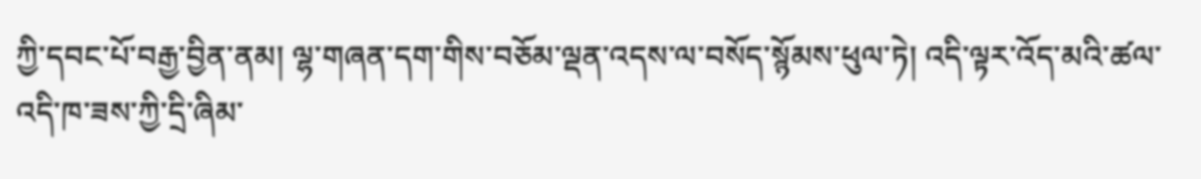ཀྱི་དབང་པོ་བརྒྱ་བྱིན་ནམ། ལྷ་གཞན་དག་གིས་བཅོམ་ལྡན་འདས་ལ་བསོད་སྙོམས་ཕུལ་ཏེ། འདི་ལྟར་འོད་མའི་ཚལ་འདི་ཁ་ཟས་ཀྱི་དྲི་ཞིམ་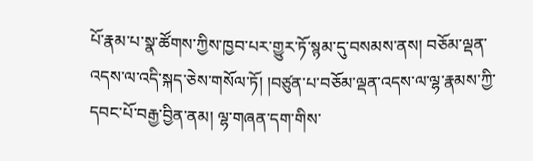པོ་རྣམ་པ་སྣ་ཚོགས་ཀྱིས་ཁྱབ་པར་གྱུར་ཏོ་སྙམ་དུ་བསམས་ནས། བཅོམ་ལྡན་འདས་ལ་འདི་སྐད་ཅེས་གསོལ་ཏོ། །བཙུན་པ་བཅོམ་ལྡན་འདས་ལ་ལྷ་རྣམས་ཀྱི་དབང་པོ་བརྒྱ་བྱིན་ནམ། ལྷ་གཞན་དག་གིས་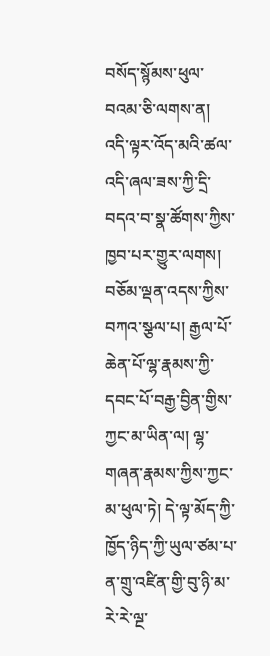བསོད་སྙོམས་ཕུལ་བའམ་ཅི་ལགས་ན། འདི་ལྟར་འོད་མའི་ཚལ་འདི་ཞལ་ཟས་ཀྱི་དྲི་བདའ་བ་སྣ་ཚོགས་ཀྱིས་ཁྱབ་པར་གྱུར་ལགས། བཅོམ་ལྡན་འདས་ཀྱིས་བཀའ་སྩལ་པ། རྒྱལ་པོ་ཆེན་པོ་ལྷ་རྣམས་ཀྱི་དབང་པོ་བརྒྱ་བྱིན་གྱིས་ཀྱང་མ་ཡིན་ལ། ལྷ་གཞན་རྣམས་ཀྱིས་ཀྱང་མ་ཕུལ་ཏེ། དེ་ལྟ་མོད་ཀྱི་ཁྱོད་ཉིད་ཀྱི་ཡུལ་ཙམ་པ་ན་གྲུ་འཛིན་གྱི་བུ་ཉི་མ་རེ་རེ་ལྔ་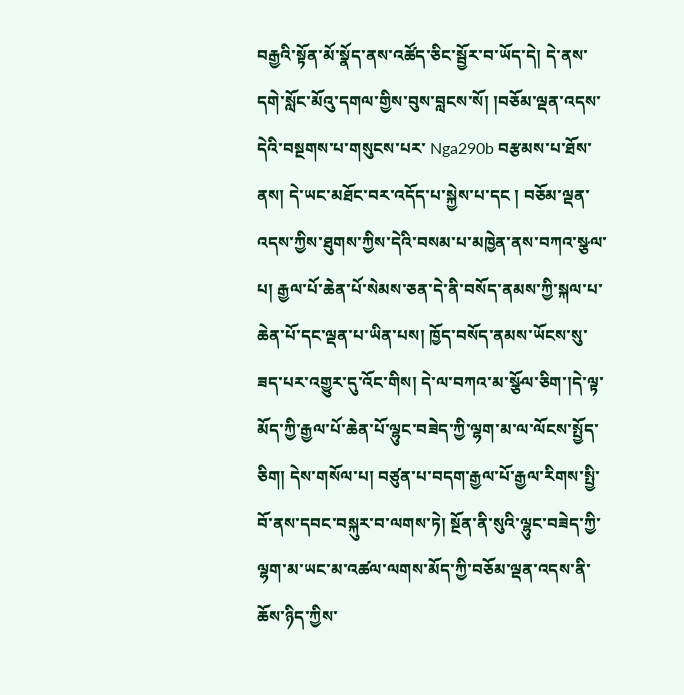བརྒྱའི་སྟོན་མོ་སྣོད་ནས་འཚོད་ཅིང་སྦྱོར་བ་ཡོད་དེ། དེ་ནས་དགེ་སློང་མོའུ་དགལ་གྱིས་བུས་བླངས་སོ། །བཅོམ་ལྡན་འདས་དེའི་བསྔགས་པ་གསུངས་པར་ Nga290b བརྩམས་པ་ཐོས་ནས། དེ་ཡང་མཐོང་བར་འདོད་པ་སྐྱེས་པ་དང ། བཅོམ་ལྡན་འདས་ཀྱིས་ཐུགས་ཀྱིས་དེའི་བསམ་པ་མཁྱེན་ནས་བཀའ་སྩལ་པ། རྒྱལ་པོ་ཆེན་པོ་སེམས་ཅན་དེ་ནི་བསོད་ནམས་ཀྱི་སྐལ་པ་ཆེན་པོ་དང་ལྡན་པ་ཡིན་པས། ཁྱོད་བསོད་ནམས་ཡོངས་སུ་ཟད་པར་འགྱུར་དུ་འོང་གིས། དེ་ལ་བཀའ་མ་སྩོལ་ཅིག་།དེ་ལྟ་མོད་ཀྱི་རྒྱལ་པོ་ཆེན་པོ་ལྷུང་བཟེད་ཀྱི་ལྷག་མ་ལ་ལོངས་སྤྱོད་ཅིག། དེས་གསོལ་པ། བཙུན་པ་བདག་རྒྱལ་པོ་རྒྱལ་རིགས་སྤྱི་བོ་ནས་དབང་བསྐུར་བ་ལགས་ཏེ། སྔོན་ནི་སུའི་ལྷུང་བཟེད་ཀྱི་ལྷག་མ་ཡང་མ་འཚལ་ལགས་མོད་ཀྱི་བཅོམ་ལྡན་འདས་ནི་ཆོས་ཉིད་ཀྱིས་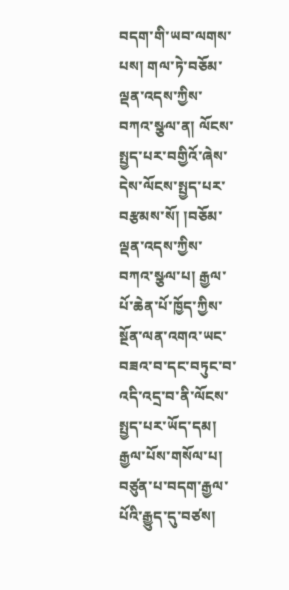བདག་གི་ཡབ་ལགས་པས། གལ་ཏེ་བཅོམ་ལྡན་འདས་ཀྱིས་བཀའ་སྩལ་ན། ལོངས་སྤྱད་པར་བགྱིའོ་ཞེས་དེས་ལོངས་སྤྱད་པར་བརྩམས་སོ། །བཅོམ་ལྡན་འདས་ཀྱིས་བཀའ་སྩལ་པ། རྒྱལ་པོ་ཆེན་པོ་ཁྱོད་ཀྱིས་སྔོན་ལན་འགའ་ཡང་བཟའ་བ་དང་བཏུང་བ་འདི་འདྲ་བ་ནི་ལོངས་སྤྱད་པར་ཡོད་དམ། རྒྱལ་པོས་གསོལ་པ། བཙུན་པ་བདག་རྒྱལ་པོའི་རྒྱུད་དུ་བཙས།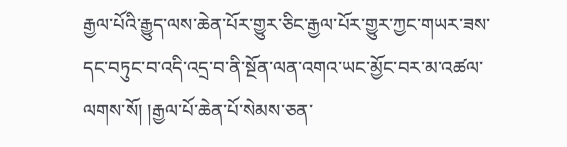རྒྱལ་པོའི་རྒྱུད་ལས་ཆེན་པོར་གྱུར་ཅིང་རྒྱལ་པོར་གྱུར་ཀྱང་གཡར་ཟས་དང་བཏུང་བ་འདི་འདྲ་བ་ནི་སྔོན་ལན་འགའ་ཡང་མྱོང་བར་མ་འཚལ་ལགས་སོ། །རྒྱལ་པོ་ཆེན་པོ་སེམས་ཅན་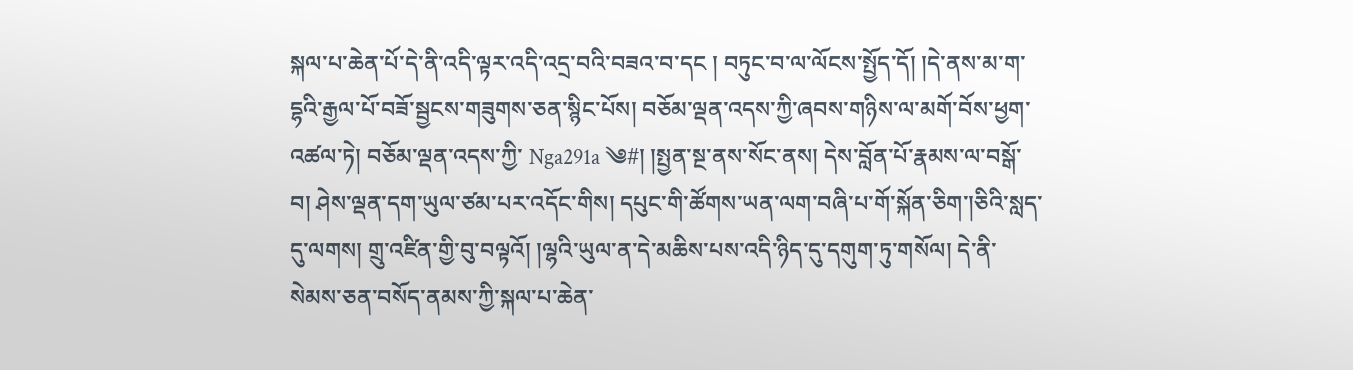སྐལ་པ་ཆེན་པོ་དེ་ནི་འདི་ལྟར་འདི་འདྲ་བའི་བཟའ་བ་དང ། བཏུང་བ་ལ་ལོངས་སྤྱོད་དོ། །དེ་ནས་མ་ག་དྷའི་རྒྱལ་པོ་བཟོ་སྦྱངས་གཟུགས་ཅན་སྙིང་པོས། བཅོམ་ལྡན་འདས་ཀྱི་ཞབས་གཉིས་ལ་མགོ་བོས་ཕྱག་འཚལ་ཏེ། བཅོམ་ལྡན་འདས་ཀྱི་ Nga291a ༄#། །སྤྱན་སྔ་ནས་སོང་ནས། དེས་བློན་པོ་རྣམས་ལ་བསྒོ་བ། ཤེས་ལྡན་དག་ཡུལ་ཙམ་པར་འདོང་གིས། དཔུང་གི་ཚོགས་ཡན་ལག་བཞི་པ་གོ་སྐོན་ཅིག་།ཅིའི་སླད་དུ་ལགས། གྲུ་འཛིན་གྱི་བུ་བལྟའོ། །ལྷའི་ཡུལ་ན་དེ་མཆིས་པས་འདི་ཉིད་དུ་དགུག་ཏུ་གསོལ། དེ་ནི་སེམས་ཅན་བསོད་ནམས་ཀྱི་སྐལ་པ་ཆེན་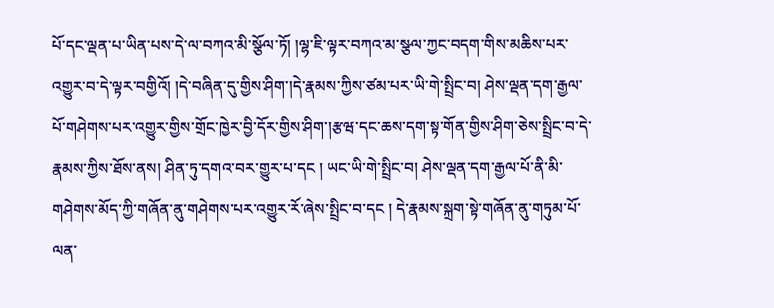པོ་དང་ལྡན་པ་ཡིན་པས་དེ་ལ་བཀའ་མི་སྩོལ་ཏོ། །ལྷ་ཇི་ལྟར་བཀའ་མ་སྩལ་ཀྱང་བདག་གིས་མཆིས་པར་འགྱུར་བ་དེ་ལྟར་བགྱིའོ། །དེ་བཞིན་དུ་གྱིས་ཤིག་།དེ་རྣམས་ཀྱིས་ཙམ་པར་ཡི་གེ་སྤྲིང་བ། ཤེས་ལྡན་དག་རྒྱལ་པོ་གཤེགས་པར་འགྱུར་གྱིས་གྲོང་ཁྱེར་བྱི་དོར་གྱིས་ཤིག་།རྩཝ་དང་ཆས་དག་སྟ་གོན་གྱིས་ཤིག་ཅེས་སྤྲིང་བ་དེ་རྣམས་ཀྱིས་ཐོས་ནས། ཤིན་ཏུ་དགའ་བར་གྱུར་པ་དང ། ཡང་ཡི་གེ་སྤྲིང་བ། ཤེས་ལྡན་དག་རྒྱལ་པོ་ནི་མི་གཤེགས་མོད་ཀྱི་གཞོན་ནུ་གཤེགས་པར་འགྱུར་རོ་ཞེས་སྤྲིང་བ་དང ། དེ་རྣམས་སྐྲག་སྟེ་གཞོན་ནུ་གཏུམ་པོ་ལན་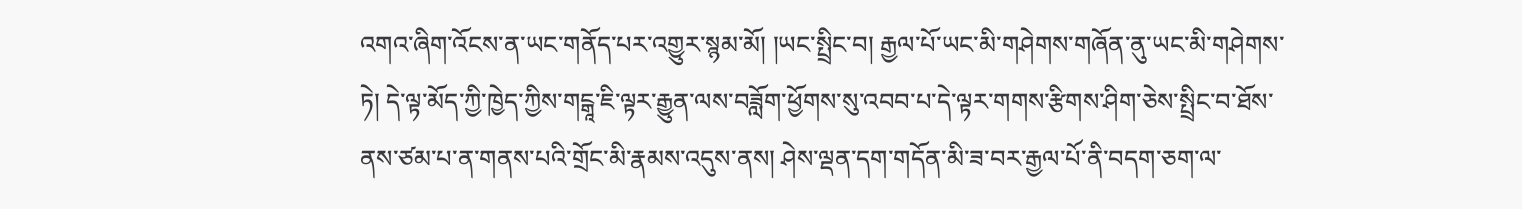འགའ་ཞིག་འོངས་ན་ཡང་གནོད་པར་འགྱུར་སྙམ་མོ། །ཡང་སྤྲིང་བ། རྒྱལ་པོ་ཡང་མི་གཤེགས་གཞོན་ནུ་ཡང་མི་གཤེགས་ཏེ། དེ་ལྟ་མོད་ཀྱི་ཁྱེད་ཀྱིས་གངྒཱ་ཇི་ལྟར་རྒྱུན་ལས་བཟློག་ཕྱོགས་སུ་འབབ་པ་དེ་ལྟར་གགས་རྩིགས་ཤིག་ཅེས་སྤྲིང་བ་ཐོས་ནས་ཙམ་པ་ན་གནས་པའི་གྲོང་མི་རྣམས་འདུས་ནས། ཤེས་ལྡན་དག་གདོན་མི་ཟ་བར་རྒྱལ་པོ་ནི་བདག་ཅག་ལ་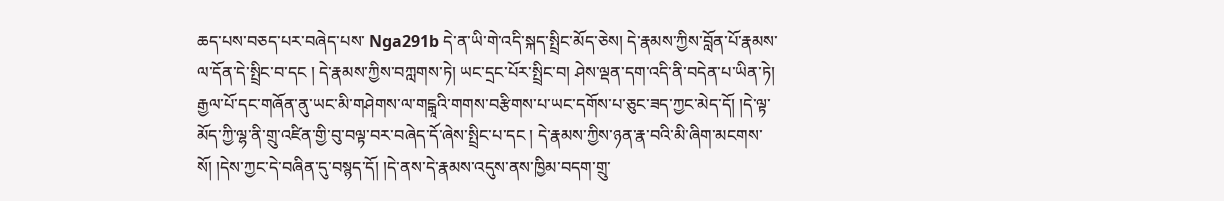ཆད་པས་བཅད་པར་བཞེད་པས་ Nga291b དེ་ན་ཡི་གེ་འདི་སྐད་སྤྲིང་མོད་ཅེས། དེ་རྣམས་ཀྱིས་བློན་པོ་རྣམས་ལ་དོན་དེ་སྤྲིང་བ་དང ། དེ་རྣམས་ཀྱིས་བཀླགས་ཏེ། ཡང་དྲང་པོར་སྤྲིང་བ། ཤེས་ལྡན་དག་འདི་ནི་བདེན་པ་ཡིན་ཏེ། རྒྱལ་པོ་དང་གཞོན་ནུ་ཡང་མི་གཤེགས་ལ་གངྒཱའི་གགས་བརྩིགས་པ་ཡང་དགོས་པ་ཅུང་ཟད་ཀྱང་མེད་དོ། །དེ་ལྟ་མོད་ཀྱི་ལྷ་ནི་གྲུ་འཛིན་གྱི་བུ་བལྟ་བར་བཞེད་དོ་ཞེས་སྤྲིང་པ་དང ། དེ་རྣམས་ཀྱིས་ཉན་རྣ་བའི་མི་ཞིག་མངགས་སོ། །དེས་ཀྱང་དེ་བཞིན་དུ་བསྙད་དོ། །དེ་ནས་དེ་རྣམས་འདུས་ནས་ཁྱིམ་བདག་གྲུ་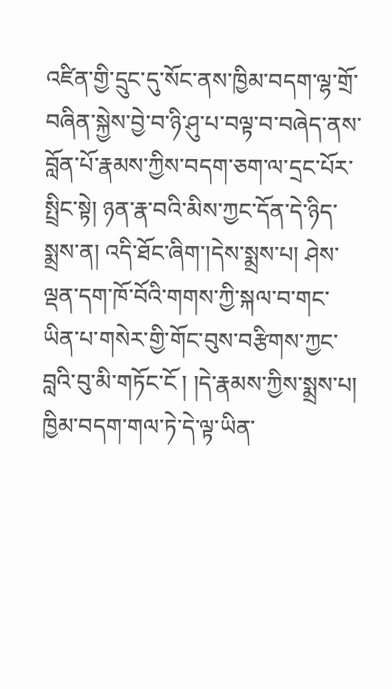འཛིན་གྱི་དྲུང་དུ་སོང་ནས་ཁྱིམ་བདག་ལྷ་གྲོ་བཞིན་སྐྱེས་བྱེ་བ་ཉི་ཤུ་པ་བལྟ་བ་བཞེད་ནས་བློན་པོ་རྣམས་ཀྱིས་བདག་ཅག་ལ་དྲང་པོར་སྤྲིང་སྟེ། ཉན་རྣ་བའི་མིས་ཀྱང་དོན་དེ་ཉིད་སྨྲས་ན། འདི་ཐོང་ཞིག་།དེས་སྨྲས་པ། ཤེས་ལྡན་དག་ཁོ་བོའི་གགས་ཀྱི་སྐལ་བ་གང་ཡིན་པ་གསེར་གྱི་གོང་བུས་བརྩིགས་ཀྱང་བླའི་བུ་མི་གཏོང་ངོ ། །དེ་རྣམས་ཀྱིས་སྨྲས་པ། ཁྱིམ་བདག་གལ་ཏེ་དེ་ལྟ་ཡིན་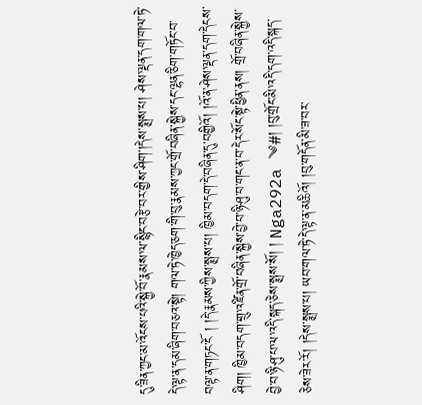དུ་ཟིན་ཀྱང་མ་འོངས་པའི་སྐྱེ་བོ་རྣམས་ལ་སྙིང་བརྩེ་བར་གྱིས་ཤིག་།དེས་སྨྲས་པ། ཤེས་ལྡན་དག་གལ་ཏེ་དེ་ལྟ་ན་དམ་ཞིག་བཅའ་སྟེ། གལ་ཏེ་ཁྱེད་ཅག་གི་བུ་རྣམས་ཀྱང་གྲོ་བཞིན་སྐྱེས་དང་ལྷན་ཅིག་གཏོང་བ་བལྟ་ན་གཏང་ངོ ། །དེ་རྣམས་ཀྱིས་སྨྲས་པ། ཁྱིམ་བདག་དེ་བཞིན་དུ་བགྱིའོ། །འོ་ན་ཤེས་ལྡན་དག་དེངས་ཤིག། ཁྱིམ་བདག་གྲུ་འཛིན་གྲོ་བཞིན་སྐྱེས་བྱེ་བ་ཉི་ཤུ་བ་གང་ན་བ་དེར་སོང་སྟེ་ཕྱིན་ནས། གྲོ་བཞིན་སྐྱེས་བྱེ་བ་ཉི་ཤུ་པ་ལ་འདི་སྐད་ཅེས་སྨྲས་སོ། ། Nga292a ༄#། །བུ་གྲོང་མི་འདི་དག་འདི་སྐད་ཅེས་ཟེར་རོ། །དེས་སྨྲས་པ། ཡབ་གལ་ཏེ་དེ་ལྟ་ན་མཆིའོ། །བུ་གདོན་མི་ཟ་བར་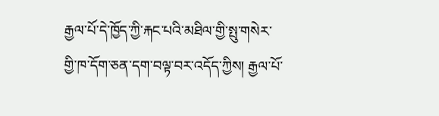རྒྱལ་པོ་དེ་ཁྱོད་ཀྱི་རྐང་པའི་མཐིལ་གྱི་སྤུ་གསེར་གྱི་ཁ་དོག་ཅན་དག་བལྟ་བར་འདོད་ཀྱིས། རྒྱལ་པོ་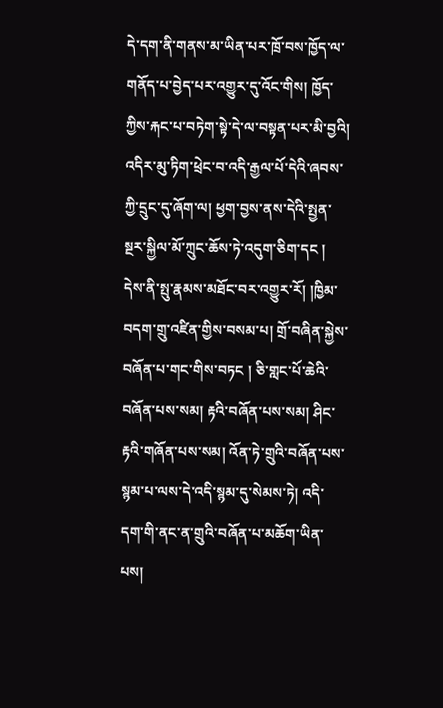དེ་དག་ནི་གནས་མ་ཡིན་པར་ཁྲོ་བས་ཁྱོད་ལ་གནོད་པ་བྱེད་པར་འགྱུར་དུ་འོང་གིས། ཁྱོད་ཀྱིས་རྐང་པ་བཏེག་སྟེ་དེ་ལ་བསྟན་པར་མི་བྱའི། འདིར་མུ་ཏིག་ཕྲེང་བ་འདི་རྒྱལ་པོ་དེའི་ཞབས་ཀྱི་དྲུང་དུ་ཞོག་ལ། ཕྱག་བྱས་ནས་དེའི་སྤྱན་སྔར་སྐྱིལ་མོ་ཀྲུང་ཆོས་ཏེ་འདུག་ཅིག་དང ། དེས་ནི་སྤུ་རྣམས་མཐོང་བར་འགྱུར་རོ། །ཁྱིམ་བདག་གྲུ་འཛིན་གྱིས་བསམ་པ། གྲོ་བཞིན་སྐྱེས་བཞོན་པ་གང་གིས་བཏང ། ཅི་གླང་པོ་ཆེའི་བཞོན་པས་སམ། རྟའི་བཞོན་པས་སམ། ཤིང་རྟའི་གཞོན་པས་སམ། འོན་ཏེ་གྲུའི་བཞོན་པས་སྙམ་པ་ལས་དེ་འདི་སྙམ་དུ་སེམས་ཏེ། འདི་དག་གི་ནང་ན་གྲུའི་བཞོན་པ་མཆོག་ཡིན་པས།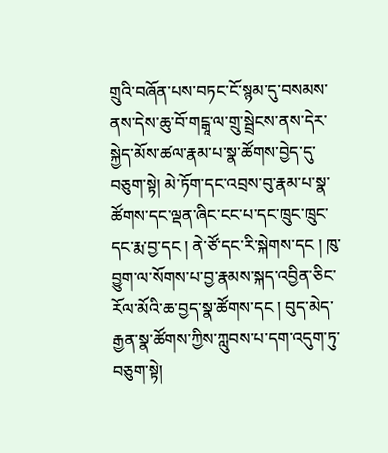གྲུའི་བཞོན་པས་བཏང་ངོ་སྙམ་དུ་བསམས་ནས་དེས་ཆུ་བོ་གངྒཱ་ལ་གྲུ་སྦྲེངས་ནས་དེར་སྐྱེད་མོས་ཚལ་རྣམ་པ་སྣ་ཚོགས་བྱེད་དུ་བཅུག་སྟེ། མེ་ཏོག་དང་འབྲས་བུ་རྣམ་པ་སྣ་ཚོགས་དང་ལྡན་ཞིང་ངང་པ་དང་ཁྲུང་ཁྲུང་དང་རྨ་བྱ་དང ། ནེ་ཙོ་དང་རི་སྐེགས་དང ། ཁུ་བྱུག་ལ་སོགས་པ་བྱ་རྣམས་སྐད་འབྱིན་ཅིང་རོལ་མོའི་ཆ་བྱད་སྣ་ཚོགས་དང ། བུད་མེད་རྒྱན་སྣ་ཚོགས་ཀྱིས་ཀླུབས་པ་དག་འདུག་ཏུ་བཅུག་སྟེ།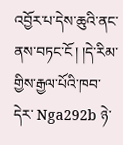འབྱོར་པ་དེས་ཆུའི་ནང་ནས་བཏང་ངོ ། །དེ་རིམ་གྱིས་རྒྱལ་པོའི་ཁབ་དེར་ Nga292b ཉེ་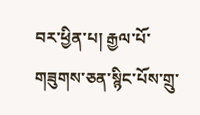བར་ཕྱིན་པ། རྒྱལ་པོ་གཟུགས་ཅན་སྙིང་པོས་གྲུ་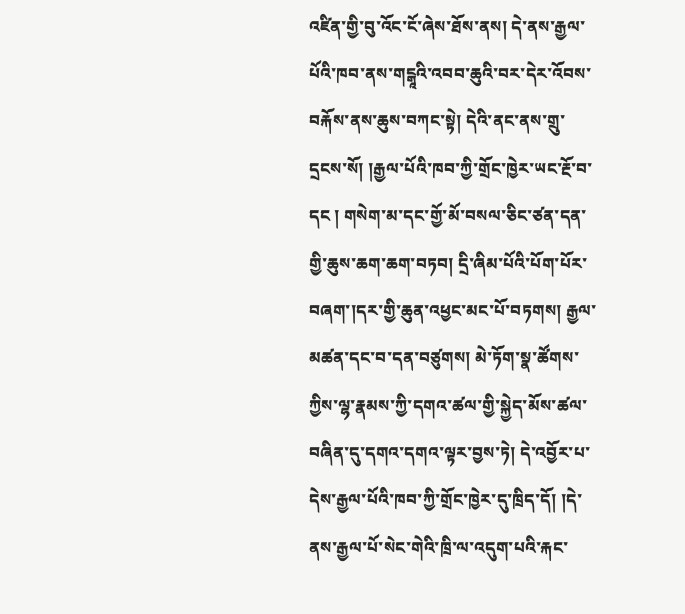འཛིན་གྱི་བུ་འོང་ངོ་ཞེས་ཐོས་ནས། དེ་ནས་རྒྱལ་པོའི་ཁབ་ནས་གངྒཱའི་འབབ་ཆུའི་བར་དེར་འོབས་བརྐོས་ནས་ཆུས་བཀང་སྟེ། དེའི་ནང་ནས་གྲུ་དྲངས་སོ། །རྒྱལ་པོའི་ཁབ་ཀྱི་གྲོང་ཁྱེར་ཡང་རྔོ་བ་དང ། གསེག་མ་དང་གྱོ་མོ་བསལ་ཅིང་ཙན་དན་གྱི་ཆུས་ཆག་ཆག་བཏབ། དྲི་ཞིམ་པོའི་པོག་པོར་བཞག་།དར་གྱི་ཆུན་འཕྱང་མང་པོ་བཏགས། རྒྱལ་མཚན་དང་བ་དན་བཙུགས། མེ་ཏོག་སྣ་ཚོགས་ཀྱིས་ལྷ་རྣམས་ཀྱི་དགའ་ཚལ་གྱི་སྐྱེད་མོས་ཚལ་བཞིན་དུ་དགའ་དགའ་ལྟར་བྱས་ཏེ། དེ་འབྱོར་པ་དེས་རྒྱལ་པོའི་ཁབ་ཀྱི་གྲོང་ཁྱེར་དུ་ཁྲིད་དོ། །དེ་ནས་རྒྱལ་པོ་སེང་གེའི་ཁྲི་ལ་འདུག་པའི་རྐང་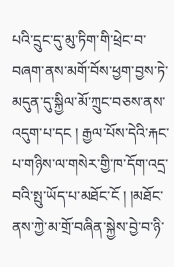པའི་དྲུང་དུ་མུ་ཏིག་གི་ཕྲེང་བ་བཞག་ནས་མགོ་བོས་ཕྱག་བྱས་ཏེ་མདུན་དུ་སྐྱིལ་མོ་ཀྲུང་བཅས་ནས་འདུག་པ་དང ། རྒྱལ་པོས་དེའི་རྐང་པ་གཉིས་ལ་གསེར་གྱི་ཁ་དོག་འདྲ་བའི་སྤུ་ཡོད་པ་མཐོང་ངོ ། །མཐོང་ནས་ཀྱེ་མ་གྲོ་བཞིན་སྐྱེས་བྱེ་བ་ཉི་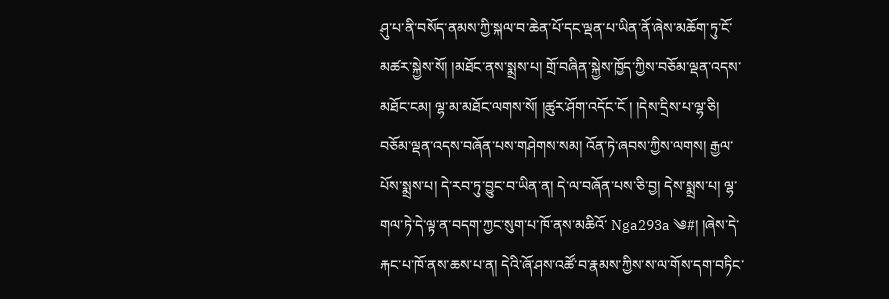ཤུ་པ་ནི་བསོད་ནམས་ཀྱི་སྐལ་བ་ཆེན་པོ་དང་ལྡན་པ་ཡིན་ནོ་ཞེས་མཆོག་ཏུ་ངོ་མཚར་སྐྱེས་སོ། །མཐོང་ནས་སྨྲས་པ། གྲོ་བཞིན་སྐྱེས་ཁྱོད་ཀྱིས་བཅོམ་ལྡན་འདས་མཐོང་ངམ། ལྷ་མ་མཐོང་ལགས་སོ། །ཚུར་ཤོག་འདོང་ངོ ། །དེས་དྲིས་པ་ལྷ་ཅི། བཅོམ་ལྡན་འདས་བཞོན་པས་གཤེགས་སམ། འོན་ཏེ་ཞབས་ཀྱིས་ལགས། རྒྱལ་པོས་སྨྲས་པ། དེ་རབ་ཏུ་བྱུང་བ་ཡིན་ན། དེ་ལ་བཞོན་པས་ཅི་བྱ། དེས་སྨྲས་པ། ལྷ་གལ་ཏེ་དེ་ལྟ་ན་བདག་ཀྱང་སུག་པ་ཁོ་ནས་མཆིའོ་ Nga293a ༄#། །ཞེས་དེ་རྐང་པ་ཁོ་ནས་ཆས་པ་ན། དེའི་ཞོ་ཤས་འཚོ་བ་རྣམས་ཀྱིས་ས་ལ་གོས་དག་བཏིང་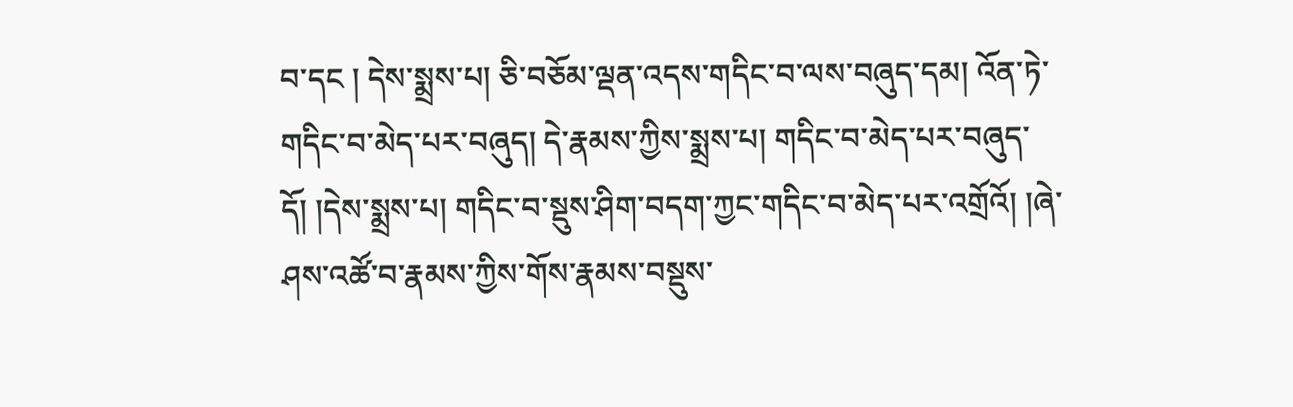བ་དང ། དེས་སྨྲས་པ། ཅི་བཅོམ་ལྡན་འདས་གདིང་བ་ལས་བཞུད་དམ། འོན་ཏེ་གདིང་བ་མེད་པར་བཞུད། དེ་རྣམས་ཀྱིས་སྨྲས་པ། གདིང་བ་མེད་པར་བཞུད་དོ། །དེས་སྨྲས་པ། གདིང་བ་སྡུས་ཤིག་བདག་ཀྱང་གདིང་བ་མེད་པར་འགྲོའོ། །ཞེ་ཤས་འཚོ་བ་རྣམས་ཀྱིས་གོས་རྣམས་བསྡུས་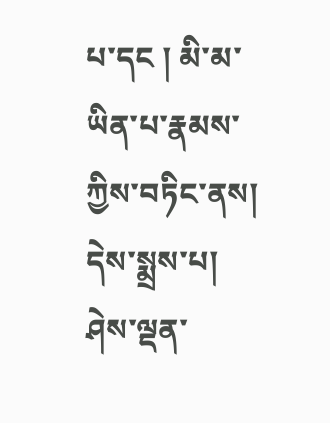པ་དང ། མི་མ་ཡིན་པ་རྣམས་ཀྱིས་བཏིང་ནས། དེས་སྨྲས་པ། ཤེས་ལྡན་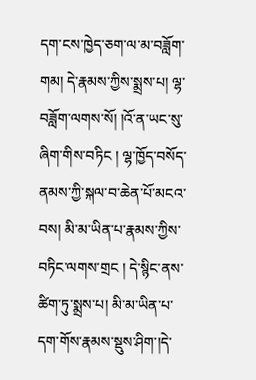དག་ངས་ཁྱེད་ཅག་ལ་མ་བཟློག་གམ། དེ་རྣམས་ཀྱིས་སྨྲས་པ། ལྷ་བཟློག་ལགས་སོ། །འོ་ན་ཡང་སུ་ཞིག་གིས་བཏིང ། ལྷ་ཁྱོད་བསོད་ནམས་ཀྱི་སྐལ་བ་ཆེན་པོ་མངའ་བས། མི་མ་ཡིན་པ་རྣམས་ཀྱིས་བཏིང་ལགས་གྲང ། དེ་སྙིང་ནས་ཚིག་ཏུ་སྨྲས་པ། མི་མ་ཡིན་པ་དག་གོས་རྣམས་སྡུས་ཤིག་།དེ་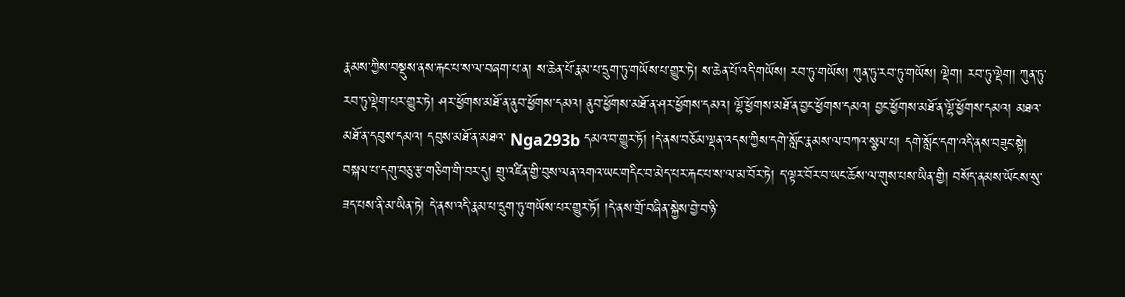རྣམས་ཀྱིས་བསྡུས་ནས་རྐང་པ་ས་ལ་བཞག་པ་ན། ས་ཆེན་པོ་རྣམ་པ་དྲུག་ཏུ་གཡོས་པ་གྱུར་ཏེ། ས་ཆེན་པོ་འདི་གཡོས། རབ་ཏུ་གཡོས། ཀུན་ཏུ་རབ་ཏུ་གཡོས། ལྡེག། རབ་ཏུ་ལྡེག། ཀུན་ཏུ་རབ་ཏུ་ལྡེག་པར་གྱུར་ཏེ། ཤར་ཕྱོགས་མཐོ་ན་ནུབ་ཕྱོགས་དམའ། ནུབ་ཕྱོགས་མཐོ་ན་ཤར་ཕྱོགས་དམའ། ལྷོ་ཕྱོགས་མཐོ་ན་བྱང་ཕྱོགས་དམའ། བྱང་ཕྱོགས་མཐོ་ན་ལྷོ་ཕྱོགས་དམའ། མཐའ་མཐོ་ན་དབུས་དམའ། དབུས་མཐོ་ན་མཐའ་ Nga293b དམའ་བ་གྱུར་ཏོ། །དེ་ནས་བཅོམ་ལྡན་འདས་ཀྱིས་དགེ་སློང་རྣམས་ལ་བཀའ་སྩལ་པ། དགེ་སློང་དག་འདི་ནས་བཟུང་སྟེ། བསྐལ་པ་དགུ་བཅུ་རྩ་གཅིག་གི་བར་དུ། གྲུ་འཛིན་གྱི་བུས་ལན་འགའ་ཡང་གདིང་བ་མེད་པར་རྐང་པ་ས་ལ་མ་བོར་ཏེ། ད་ལྟར་བོར་བ་ཡང་ཆོས་ལ་གུས་པས་ཡིན་གྱི། བསོད་ནམས་ཡོངས་སུ་ཟད་པས་ནི་མ་ཡིན་ཏེ། དེ་ནས་འདི་རྣམ་པ་དྲུག་ཏུ་གཡོས་པར་གྱུར་ཏོ། །དེ་ནས་གྲོ་བཞིན་སྐྱེས་བྱེ་བ་ཉི་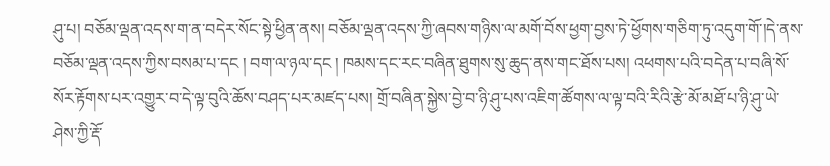ཤུ་པ། བཅོམ་ལྡན་འདས་ག་ན་བདེར་སོང་སྟེ་ཕྱིན་ནས། བཅོམ་ལྡན་འདས་ཀྱི་ཞབས་གཉིས་ལ་མགོ་བོས་ཕྱག་བྱས་ཏེ་ཕྱོགས་གཅིག་ཏུ་འདུག་གོ་།དེ་ནས་བཅོམ་ལྡན་འདས་ཀྱིས་བསམ་པ་དང ། བག་ལ་ཉལ་དང ། ཁམས་དང་རང་བཞིན་ཐུགས་སུ་ཆུད་ནས་གང་ཐོས་པས། འཕགས་པའི་བདེན་པ་བཞི་སོ་སོར་རྟོགས་པར་འགྱུར་བ་དེ་ལྟ་བུའི་ཆོས་བཤད་པར་མཛད་པས། གྲོ་བཞིན་སྐྱེས་བྱེ་བ་ཉི་ཤུ་པས་འཇིག་ཚོགས་ལ་ལྟ་བའི་རིའི་རྩེ་མོ་མཐོ་པ་ཉི་ཤུ་ཡེ་ཤེས་ཀྱི་རྡོ་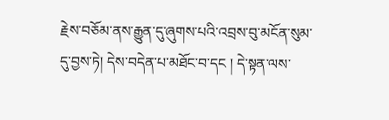རྗེས་བཅོམ་ནས་རྒྱུན་དུ་ཞུགས་པའི་འབྲས་བུ་མངོན་སུམ་དུ་བྱས་ཏེ། དེས་བདེན་པ་མཐོང་བ་དང ། དེ་སྟན་ལས་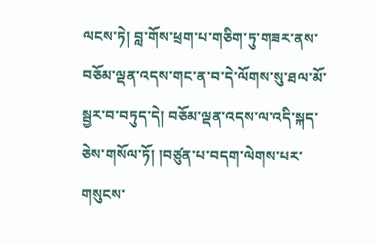ལངས་ཏེ། བླ་གོས་ཕྲག་པ་གཅིག་ཏུ་གཟར་ནས་བཅོམ་ལྡན་འདས་གང་ན་བ་དེ་ལོགས་སུ་ཐལ་མོ་སྦྱར་བ་བཏུད་དེ། བཅོམ་ལྡན་འདས་ལ་འདི་སྐད་ཅེས་གསོལ་ཏོ། །བཙུན་པ་བདག་ལེགས་པར་གསུངས་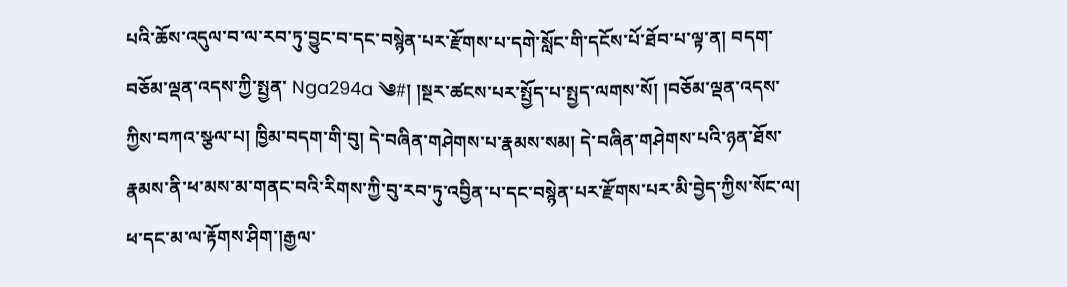པའི་ཆོས་འདུལ་བ་ལ་རབ་ཏུ་བྱུང་བ་དང་བསྙེན་པར་རྫོགས་པ་དགེ་སློང་གི་དངོས་པོ་ཐོབ་པ་ལྟ་ན། བདག་བཅོམ་ལྡན་འདས་ཀྱི་སྤྱན་ Nga294a ༄#། །སྔར་ཚངས་པར་སྤྱོད་པ་སྤྱད་ལགས་སོ། །བཅོམ་ལྡན་འདས་ཀྱིས་བཀའ་སྩལ་པ། ཁྱིམ་བདག་གི་བུ། དེ་བཞིན་གཤེགས་པ་རྣམས་སམ། དེ་བཞིན་གཤེགས་པའི་ཉན་ཐོས་རྣམས་ནི་ཕ་མས་མ་གནང་བའི་རིགས་ཀྱི་བུ་རབ་ཏུ་འབྱིན་པ་དང་བསྙེན་པར་རྫོགས་པར་མི་བྱེད་ཀྱིས་སོང་ལ། ཕ་དང་མ་ལ་རྟོགས་ཤིག་།རྒྱལ་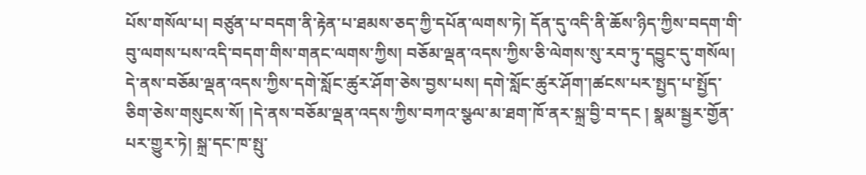པོས་གསོལ་པ། བཙུན་པ་བདག་ནི་རྟེན་པ་ཐམས་ཅད་ཀྱི་དཔོན་ལགས་ཏེ། དོན་དུ་འདི་ནི་ཆོས་ཉིད་ཀྱིས་བདག་གི་བུ་ལགས་པས་འདི་བདག་གིས་གནང་ལགས་ཀྱིས། བཅོམ་ལྡན་འདས་ཀྱིས་ཅི་ལེགས་སུ་རབ་ཏུ་དབྱུང་དུ་གསོལ། དེ་ནས་བཅོམ་ལྡན་འདས་ཀྱིས་དགེ་སློང་ཚུར་ཤོག་ཅེས་བྱས་པས། དགེ་སློང་ཚུར་ཤོག་།ཚངས་པར་སྤྱད་པ་སྤྱོད་ཅིག་ཅེས་གསུངས་སོ། །དེ་ནས་བཅོམ་ལྡན་འདས་ཀྱིས་བཀའ་སྩལ་མ་ཐག་ཁོ་ནར་སྐྲ་བྱི་བ་དང ། སྣམ་སྦྱར་གྱོན་པར་གྱུར་ཏེ། སྐྲ་དང་ཁ་སྤུ་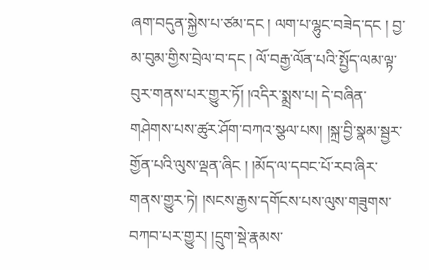ཞག་བདུན་སྐྱེས་པ་ཙམ་དང ། ལག་པ་ལྷུང་བཟེད་དང ། བྱ་མ་བུམ་གྱིས་བྲེལ་བ་དང ། ལོ་བརྒྱ་ལོན་པའི་སྤྱོད་ལམ་ལྟ་བུར་གནས་པར་གྱུར་ཏོ། །འདིར་སྨྲས་པ། དེ་བཞིན་གཤེགས་པས་ཚུར་ཤོག་བཀའ་སྩལ་པས། །སྐྲ་བྱི་སྣམ་སྦྱར་གྱོན་པའི་ལུས་ལྡན་ཞིང ། །མོད་ལ་དབང་པོ་རབ་ཞིར་གནས་གྱུར་ཏེ། །སངས་རྒྱས་དགོངས་པས་ལུས་གཟུགས་བཀབ་པར་གྱུར། །དྲུག་སྡེ་རྣམས་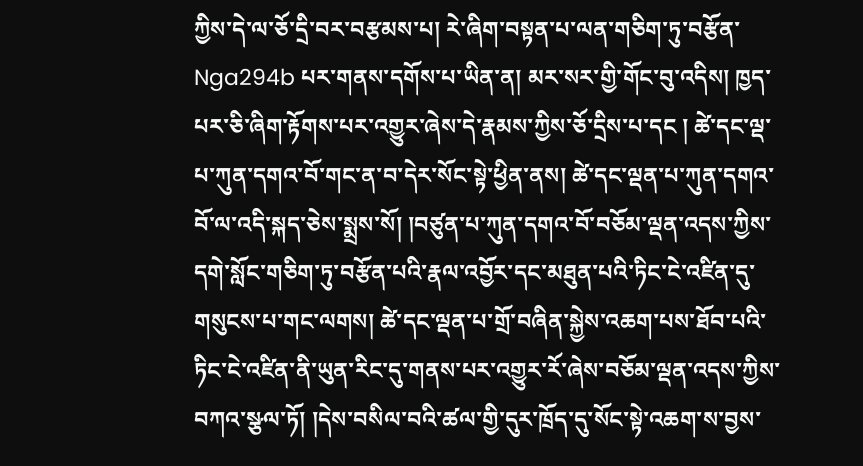ཀྱིས་དེ་ལ་ཅོ་དྲི་བར་བརྩམས་པ། རེ་ཞིག་བསྟན་པ་ལན་གཅིག་ཏུ་བརྩོན་ Nga294b པར་གནས་དགོས་པ་ཡིན་ན། མར་སར་གྱི་གོང་བུ་འདིས། ཁྱད་པར་ཅི་ཞིག་རྟོགས་པར་འགྱུར་ཞེས་དེ་རྣམས་ཀྱིས་ཅོ་དྲིས་པ་དང ། ཚེ་དང་ལྡ་པ་ཀུན་དགའ་བོ་གང་ན་བ་དེར་སོང་སྟེ་ཕྱིན་ནས། ཚེ་དང་ལྡན་པ་ཀུན་དགའ་བོ་ལ་འདི་སྐད་ཅེས་སྨྲས་སོ། །བཙུན་པ་ཀུན་དགའ་བོ་བཅོམ་ལྡན་འདས་ཀྱིས་དགེ་སློང་གཅིག་ཏུ་བརྩོན་པའི་རྣལ་འབྱོར་དང་མཐུན་པའི་ཏིང་ངེ་འཛིན་དུ་གསུངས་པ་གང་ལགས། ཚེ་དང་ལྡན་པ་གྲོ་བཞིན་སྐྱེས་འཆག་པས་ཐོབ་པའི་ཏིང་ངེ་འཛིན་ནི་ཡུན་རིང་དུ་གནས་པར་འགྱུར་རོ་ཞེས་བཅོམ་ལྡན་འདས་ཀྱིས་བཀའ་སྩལ་ཏོ། །དེས་བསིལ་བའི་ཚལ་གྱི་དུར་ཁྲོད་དུ་སོང་སྟེ་འཆག་ས་བྱས་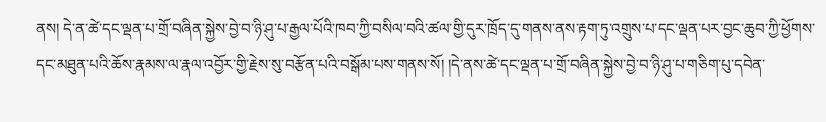ནས། དེ་ན་ཚེ་དང་ལྡན་པ་གྲོ་བཞིན་སྐྱེས་བྱེ་བ་ཉི་ཤུ་པ་རྒྱལ་པོའི་ཁབ་ཀྱི་བསིལ་བའི་ཚལ་གྱི་དུར་ཁྲོད་དུ་གནས་ནས་རྟག་ཏུ་འགྲུས་པ་དང་ལྡན་པར་བྱང་ཆུབ་ཀྱི་ཕྱོགས་དང་མཐུན་པའི་ཆོས་རྣམས་ལ་རྣལ་འབྱོར་གྱི་རྗེས་སུ་བརྩོན་པའི་བསྒོམ་པས་གནས་སོ། །དེ་ནས་ཚེ་དང་ལྡན་པ་གྲོ་བཞིན་སྐྱེས་བྱེ་བ་ཉི་ཤུ་པ་གཅིག་པུ་དབེན་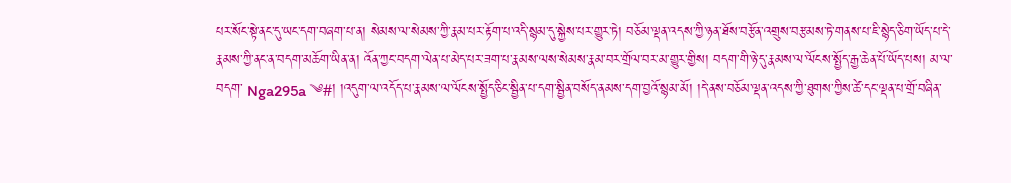པར་སོང་སྟེ་ནང་དུ་ཡང་དག་བཞག་པ་ན། སེམས་ལ་སེམས་ཀྱི་རྣམ་པར་རྟོག་པ་འདི་སྙམ་དུ་སྐྱེས་པར་གྱུར་ཏེ། བཅོམ་ལྡན་འདས་ཀྱི་ཉན་ཐོས་བརྩོན་འགྲུས་བརྩམས་ཏེ་གནས་པ་ཇི་སྙེད་ཅིག་ཡོད་པ་དེ་རྣམས་ཀྱི་ནང་ན་བདག་མཆོག་ཡིན་ན། འོན་ཀྱང་བདག་ལེན་པ་མེད་པར་ཟག་པ་རྣམས་ལས་སེམས་རྣམ་བར་གྲོལ་བར་མ་གྱུར་གྱིས། བདག་གི་ཉེ་དུ་རྣམས་ལ་ལོངས་སྤྱོད་རྒྱ་ཆེན་པོ་ཡོད་པས། མ་ལ་བདག་ Nga295a ༄#། །འདུག་ལ་འདོད་པ་རྣམས་ལ་ལོངས་སྤྱོད་ཅིང་སྦྱིན་པ་དག་སྦྱིན་བསོད་ནམས་དག་བྱའོ་སྙམ་མོ། །དེ་ནས་བཅོམ་ལྡན་འདས་ཀྱི་ཐུགས་ཀྱིས་ཚེ་དང་ལྡན་པ་གྲོ་བཞིན་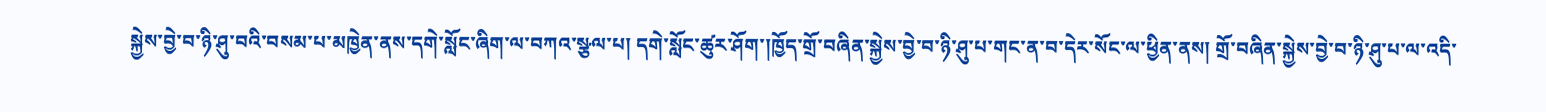སྐྱེས་བྱེ་བ་ཉི་ཤུ་བའི་བསམ་པ་མཁྱེན་ནས་དགེ་སློང་ཞིག་ལ་བཀའ་སྩལ་པ། དགེ་སློང་ཚུར་ཤོག་།ཁྱོད་གྲོ་བཞིན་སྐྱེས་བྱེ་བ་ཉི་ཤུ་པ་གང་ན་བ་དེར་སོང་ལ་ཕྱིན་ནས། གྲོ་བཞིན་སྐྱེས་བྱེ་བ་ཉི་ཤུ་པ་ལ་འདི་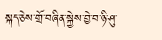སྐད་ཅེས་གྲོ་བཞིན་སྐྱེས་བྱེ་བ་ཉི་ཤུ་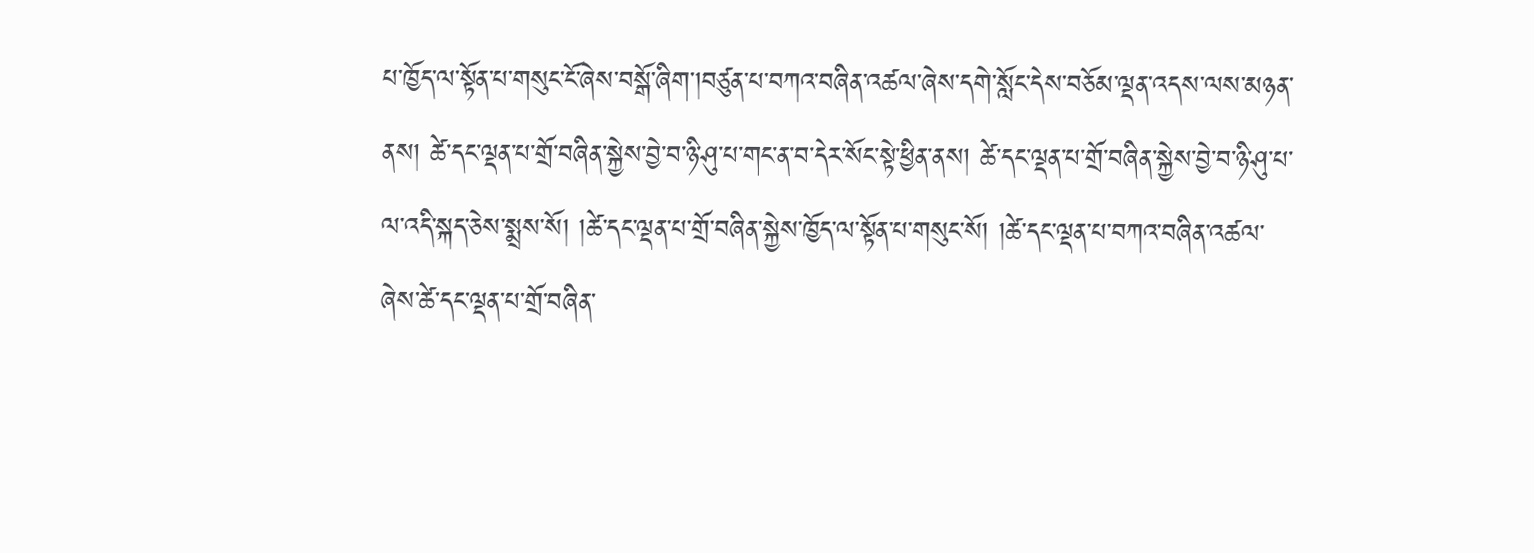པ་ཁྱོད་ལ་སྟོན་པ་གསུང་ངོ་ཞེས་བསྒོ་ཞིག་།བཙུན་པ་བཀའ་བཞིན་འཚལ་ཞེས་དགེ་སློང་དེས་བཅོམ་ལྡན་འདས་ལས་མཉན་ནས། ཚེ་དང་ལྡན་པ་གྲོ་བཞིན་སྐྱེས་བྱེ་བ་ཉི་ཤུ་པ་གང་ན་བ་དེར་སོང་སྟེ་ཕྱིན་ནས། ཚེ་དང་ལྡན་པ་གྲོ་བཞིན་སྐྱེས་བྱེ་བ་ཉི་ཤུ་པ་ལ་འདི་སྐད་ཅེས་སྨྲས་སོ། །ཚེ་དང་ལྡན་པ་གྲོ་བཞིན་སྐྱེས་ཁྱོད་ལ་སྟོན་པ་གསུང་སོ། །ཚེ་དང་ལྡན་པ་བཀའ་བཞིན་འཚལ་ཞེས་ཚེ་དང་ལྡན་པ་གྲོ་བཞིན་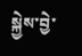སྐྱེས་བྱེ་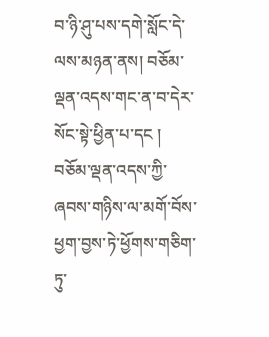བ་ཉི་ཤུ་པས་དགེ་སློང་དེ་ལས་མཉན་ནས། བཅོམ་ལྡན་འདས་གང་ན་བ་དེར་སོང་སྟེ་ཕྱིན་པ་དང ། བཅོམ་ལྡན་འདས་ཀྱི་ཞབས་གཉིས་ལ་མགོ་བོས་ཕྱག་བྱས་ཏེ་ཕྱོགས་གཅིག་ཏུ་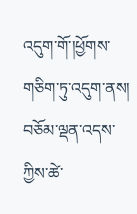འདུག་གོ་།ཕྱོགས་གཅིག་ཏུ་འདུག་ནས། བཅོམ་ལྡན་འདས་ཀྱིས་ཚེ་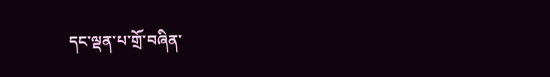དང་ལྡན་པ་གྲོ་བཞིན་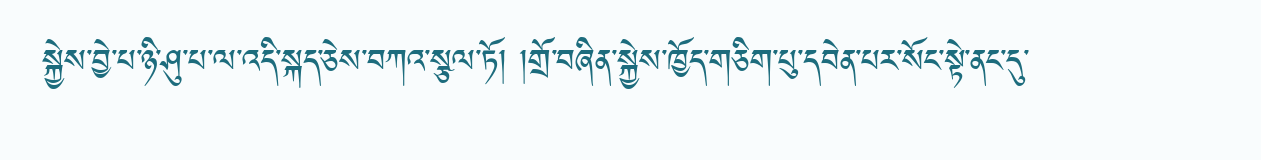སྐྱེས་བྱེ་པ་ཉི་ཤུ་པ་ལ་འདི་སྐད་ཅེས་བཀའ་སྩལ་ཏོ། །གྲོ་བཞིན་སྐྱེས་ཁྱོད་གཅིག་པུ་དབེན་པར་སོང་སྟེ་ནང་དུ་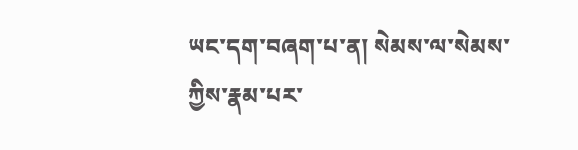ཡང་དག་བཞག་པ་ན། སེམས་ལ་སེམས་ཀྱིས་རྣམ་པར་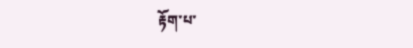རྟོག་པ་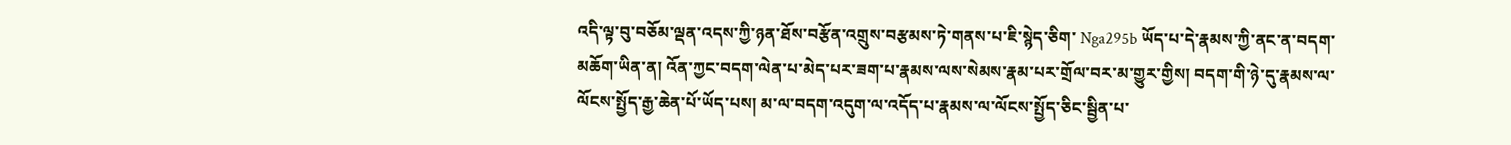འདི་ལྟ་བུ་བཅོམ་ལྡན་འདས་ཀྱི་ཉན་ཐོས་བརྩོན་འགྲུས་བརྩམས་ཏེ་གནས་པ་ཇི་སྙེད་ཅིག་ Nga295b ཡོད་པ་དེ་རྣམས་ཀྱི་ནང་ན་བདག་མཆོག་ཡིན་ན། འོན་ཀྱང་བདག་ལེན་པ་མེད་པར་ཟག་པ་རྣམས་ལས་སེམས་རྣམ་པར་གྲོལ་བར་མ་གྱུར་གྱིས། བདག་གི་ཉེ་དུ་རྣམས་ལ་ལོངས་སྤྱོད་རྒྱ་ཆེན་པོ་ཡོད་པས། མ་ལ་བདག་འདུག་ལ་འདོད་པ་རྣམས་ལ་ལོངས་སྤྱོད་ཅིང་སྦྱིན་པ་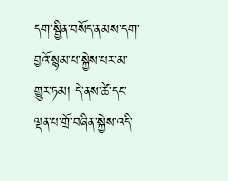དག་སྦྱིན་བསོད་ནམས་དག་བྱའོ་སྙམ་པ་སྐྱེས་པར་མ་གྱུར་ཏམ། དེ་ནས་ཚེ་དང་ལྡན་པ་གྲོ་བཞིན་སྐྱེས་འདི་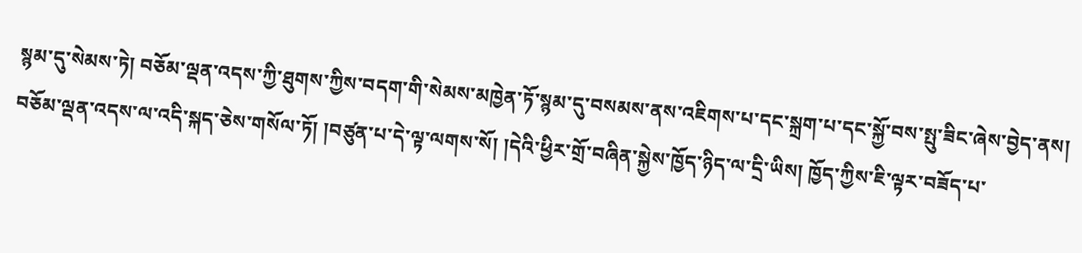སྙམ་དུ་སེམས་ཏེ། བཅོམ་ལྡན་འདས་ཀྱི་ཐུགས་ཀྱིས་བདག་གི་སེམས་མཁྱེན་ཏོ་སྙམ་དུ་བསམས་ནས་འཇིགས་པ་དང་སྐྲག་པ་དང་སྐྱོ་བས་སྤུ་ཟིང་ཞེས་བྱེད་ནས། བཅོམ་ལྡན་འདས་ལ་འདི་སྐད་ཅེས་གསོལ་ཏོ། །བཙུན་པ་དེ་ལྟ་ལགས་སོ། །དེའི་ཕྱིར་གྲོ་བཞིན་སྐྱེས་ཁྱོད་ཉིད་ལ་དྲི་ཡིས། ཁྱོད་ཀྱིས་ཇི་ལྟར་བཟོད་པ་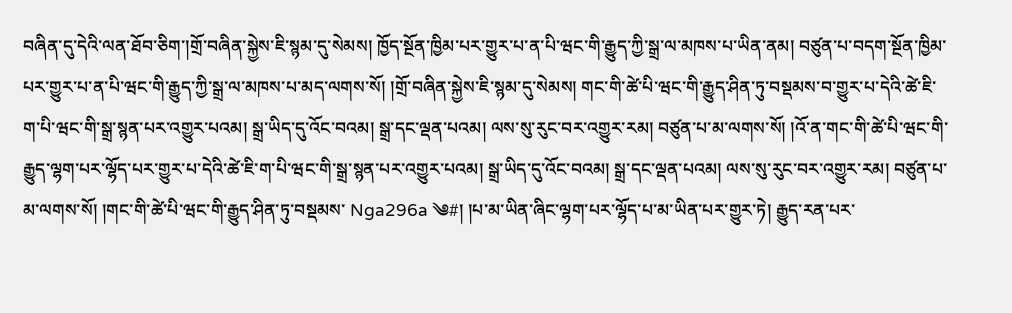བཞིན་དུ་དེའི་ལན་ཐོབ་ཅིག་།གྲོ་བཞིན་སྐྱེས་ཇི་སྙམ་དུ་སེམས། ཁྱོད་སྔོན་ཁྱིམ་པར་གྱུར་པ་ན་པི་ཝང་གི་རྒྱུད་ཀྱི་སྒྲ་ལ་མཁས་པ་ཡིན་ནམ། བཙུན་པ་བདག་སྔོན་ཁྱིམ་པར་གྱུར་པ་ན་པི་ཝང་གི་རྒྱུད་ཀྱི་སྒྲ་ལ་མཁས་པ་མད་ལགས་སོ། །གྲོ་བཞིན་སྐྱེས་ཇི་སྙམ་དུ་སེམས། གང་གི་ཚེ་པི་ཝང་གི་རྒྱུད་ཤིན་ཏུ་བསྡམས་བ་གྱུར་པ་དེའི་ཚེ་ཇི་ག་པི་ཝང་གི་སྒྲ་སྙན་པར་འགྱུར་པའམ། སྒྲ་ཡིད་དུ་འོང་བའམ། སྒྲ་དང་ལྡན་པའམ། ལས་སུ་རུང་བར་འགྱུར་རམ། བཙུན་པ་མ་ལགས་སོ། །འོ་ན་གང་གི་ཚེ་པི་ཝང་གི་རྒྱུད་ལྷག་པར་ལྷོད་པར་གྱུར་པ་དེའི་ཚེ་ཇི་ག་པི་ཝང་གི་སྒྲ་སྙན་པར་འགྱུར་པའམ། སྒྲ་ཡིད་དུ་འོང་བའམ། སྒྲ་དང་ལྡན་པའམ། ལས་སུ་རུང་བར་འགྱུར་རམ། བཙུན་པ་མ་ལགས་སོ། །གང་གི་ཚེ་པི་ཝང་གི་རྒྱུད་ཤིན་ཏུ་བསྡམས་ Nga296a ༄#། །པ་མ་ཡིན་ཞིང་ལྷག་པར་ལྷོད་པ་མ་ཡིན་པར་གྱུར་ཏེ། རྒྱུད་རན་པར་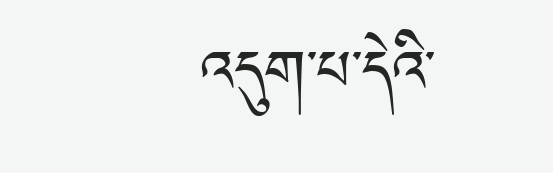འདུག་པ་དེའི་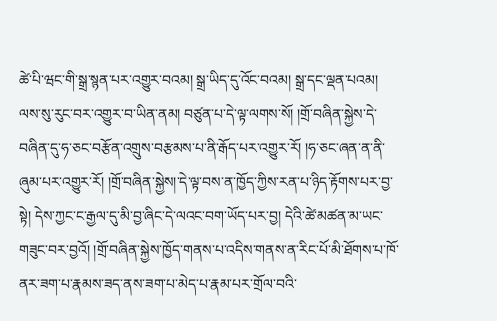ཚེ་པི་ཝང་གི་སྒྲ་སྙན་པར་འགྱུར་བའམ། སྒྲ་ཡིད་དུ་འོང་བའམ། སྒྲ་དང་ལྡན་པའམ། ལས་སུ་རུང་བར་འགྱུར་བ་ཡིན་ནམ། བཙུན་པ་དེ་ལྟ་ལགས་སོ། །གྲོ་བཞིན་སྐྱེས་དེ་བཞིན་དུ་ཧ་ཅང་བརྩོན་འགྲུས་བརྩམས་པ་ནི་རྒོད་པར་འགྱུར་རོ། །ཧ་ཅང་ཞན་ན་ནི་ཞུམ་པར་འགྱུར་རོ། །གྲོ་བཞིན་སྐྱེས།་དེ་ལྟ་བས་ན་ཁྱོད་ཀྱིས་རན་པ་ཉིད་རྟོགས་པར་བྱ་སྟེ། དེས་ཀྱང་ང་རྒྱལ་དུ་མི་བྱ་ཞིང་དེ་ལའང་བག་ཡོད་པར་བྱ། དེའི་ཚེ་མཚན་མ་ཡང་གཟུང་བར་བྱའོ། །གྲོ་བཞིན་སྐྱེས་ཁྱོད་གནས་པ་འདིས་གནས་ན་རིང་པོ་མི་ཐོགས་པ་ཁོ་ནར་ཟག་པ་རྣམས་ཟད་ནས་ཟག་པ་མེད་པ་རྣམ་པར་གྲོལ་བའི་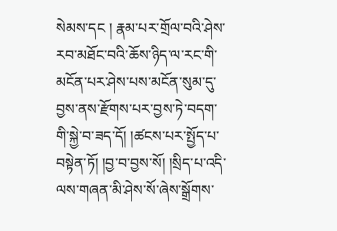སེམས་དང ། རྣམ་པར་གྲོལ་བའི་ཤེས་རབ་མཐོང་བའི་ཆོས་ཉིད་ལ་རང་གི་མངོན་པར་ཤེས་པས་མངོན་སུམ་དུ་བྱས་ནས་རྫོགས་པར་བྱས་ཏེ་བདག་གི་སྐྱེ་བ་ཟད་དོ། །ཚངས་པར་སྤྱོད་པ་བསྟེན་ཏོ། །བྱ་བ་བྱས་སོ། །སྲིད་པ་འདི་ལས་གཞན་མི་ཤེས་སོ་ཞེས་སྒྲོགས་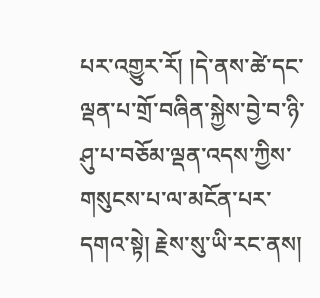པར་འགྱུར་རོ། །དེ་ནས་ཚེ་དང་ལྡན་པ་གྲོ་བཞིན་སྐྱེས་བྱེ་བ་ཉི་ཤུ་པ་བཅོམ་ལྡན་འདས་ཀྱིས་གསུངས་པ་ལ་མངོན་པར་དགའ་སྟེ། རྗེས་སུ་ཡི་རང་ནས།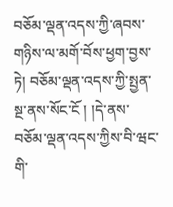བཅོམ་ལྡན་འདས་ཀྱི་ཞབས་གཉིས་ལ་མགོ་བོས་ཕྱག་བྱས་ཏེ། བཅོམ་ལྡན་འདས་ཀྱི་སྤྱན་སྔ་ནས་སོང་ངོ ། །དེ་ནས་བཅོམ་ལྡན་འདས་ཀྱིས་བི་ཝང་གི་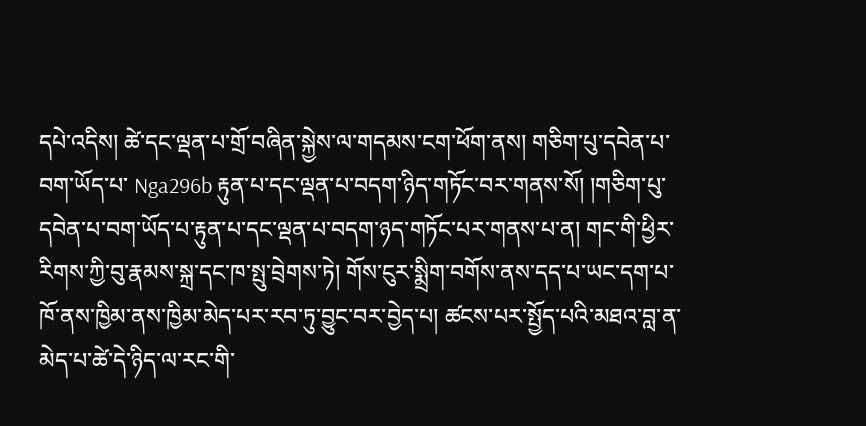དཔེ་འདིས། ཚེ་དང་ལྡན་པ་གྲོ་བཞིན་སྐྱེས་ལ་གདམས་ངག་ཕོག་ནས། གཅིག་པུ་དབེན་པ་བག་ཡོད་པ་ Nga296b རྟུན་པ་དང་ལྡན་པ་བདག་ཉིད་གཏོང་བར་གནས་སོ། །གཅིག་པུ་དབེན་པ་བག་ཡོད་པ་རྟུན་པ་དང་ལྡན་པ་བདག་ཉད་གཏོང་པར་གནས་པ་ན། གང་གི་ཕྱིར་རིགས་ཀྱི་བུ་རྣམས་སྐྲ་དང་ཁ་སྤུ་བྲེགས་ཏེ། གོས་ངུར་སྨྲིག་བགོས་ནས་དད་པ་ཡང་དག་པ་ཁོ་ནས་ཁྱིམ་ནས་ཁྱིམ་མེད་པར་རབ་ཏུ་བྱུང་བར་བྱེད་པ། ཚངས་པར་སྤྱོད་པའི་མཐའ་བླ་ན་མེད་པ་ཚེ་དེ་ཉིད་ལ་རང་གི་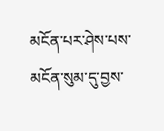མངོན་པར་ཤེས་པས་མངོན་སུམ་དུ་བྱས་